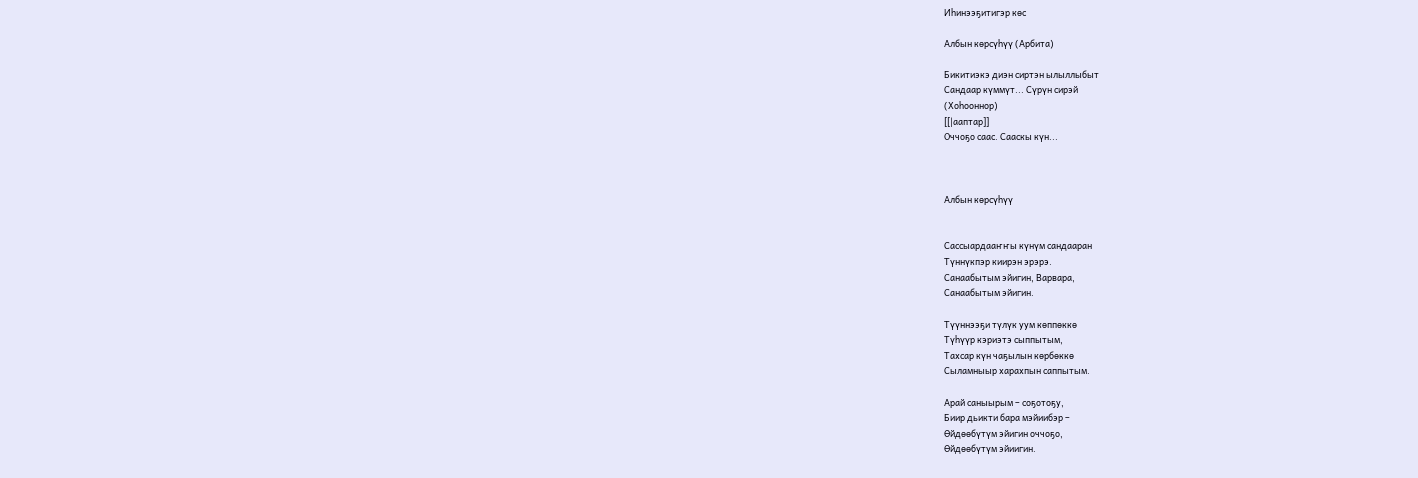Иһинээҕитигэр көс

Албын көрсүһүү (Арбита)

Бикитиэкэ диэн сиртэн ылыллыбыт
Сандаар күммүт... Сүрүн сирэй
(Хоһооннор)
[[|ааптар]]
Оччоҕо саас. Сааскы күн...



Албын көрсүһүү


Сассыардааҥҥы күнүм сандааран
Түннүкпэр киирэн эрэрэ.
Санаабытым эйигин, Варвара,
Санаабытым эйигин.

Түүннээҕи түлүк уум көппөккө
Түһүүр кэриэтэ сыппытым,
Тахсар күн чаҕылын көрбөккө
Сыламныыр харахпын саппытым.

Арай саныырым – соҕотоҕу,
Биир дьикти бара мэйиибэр –
Өйдөөбүтүм эйигин оччоҕо,
Өйдөөбүтүм эйиигин.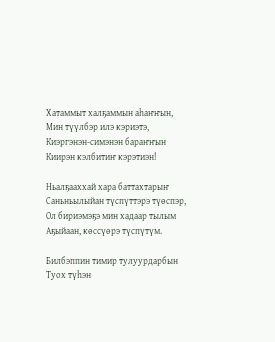Хатаммыт халҕаммын аһаҥҥын,
Мин түүлбэр илэ кэриэтэ,
Киэргэнэн-симэнэн бараҥҥын
Киирэн кэлбитиҥ кэрэтиэн!

Ньалҕааххай хара баттахтарыҥ
Саньньылыйан түспүттэрэ түөспэр,
Ол бириэмэҕэ мин хадаар тылым
Аҕыйаан, көссүөрэ түспүтүм.

Билбэппин тимир тулуурдарбын
Туох түһэн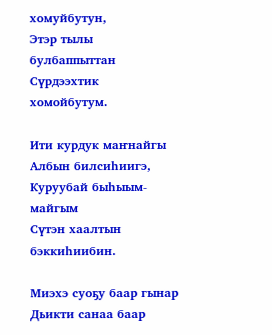хомуйбутун,
Этэр тылы булбаппыттан
Сүрдээхтик хомойбутум.

Ити курдук маҥнайгы
Албын билсиһиигэ,
Куруубай быһыым-майгым
Сүтэн хаалтын бэккиһиибин.

Миэхэ суоҕу баар гынар
Дьикти санаа баар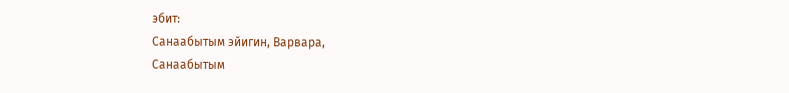эбит:
Санаабытым эйигин, Варвара,
Санаабытым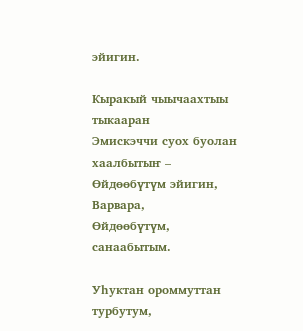эйигин.

Кыракый чыычаахтыы тыкааран
Эмискэччи суох буолан хаалбытыҥ –
Өйдөөбүтүм эйигин, Варвара,
Өйдөөбүтүм, санаабытым.

Уһуктан ороммуттан турбутум,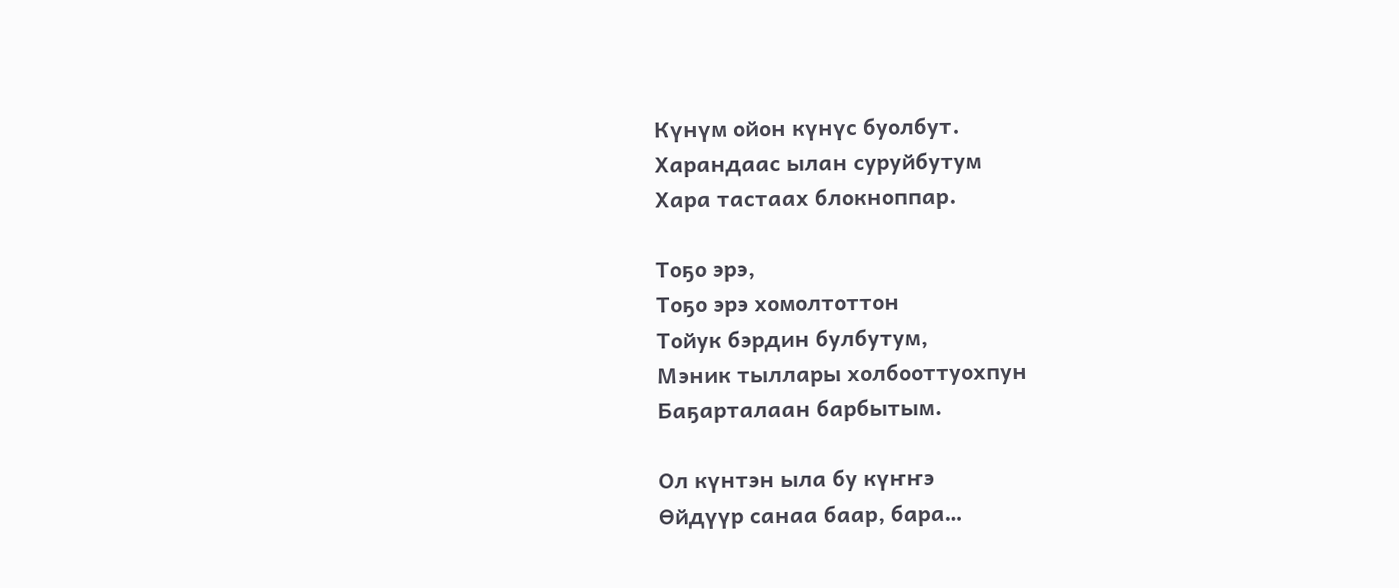Күнүм ойон күнүс буолбут.
Харандаас ылан суруйбутум
Хара тастаах блокноппар.

Тоҕо эрэ,
Тоҕо эрэ хомолтоттон
Тойук бэрдин булбутум,
Мэник тыллары холбооттуохпун
Баҕарталаан барбытым.

Ол күнтэн ыла бу күҥҥэ
Өйдүүр санаа баар, бара…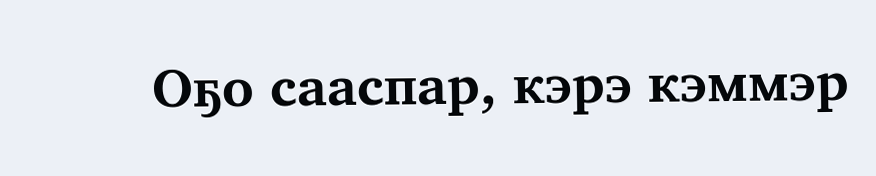Оҕо сааспар, кэрэ кэммэр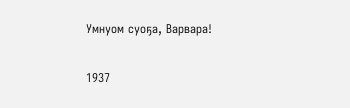Умнуом суоҕа, Варвара!


1937